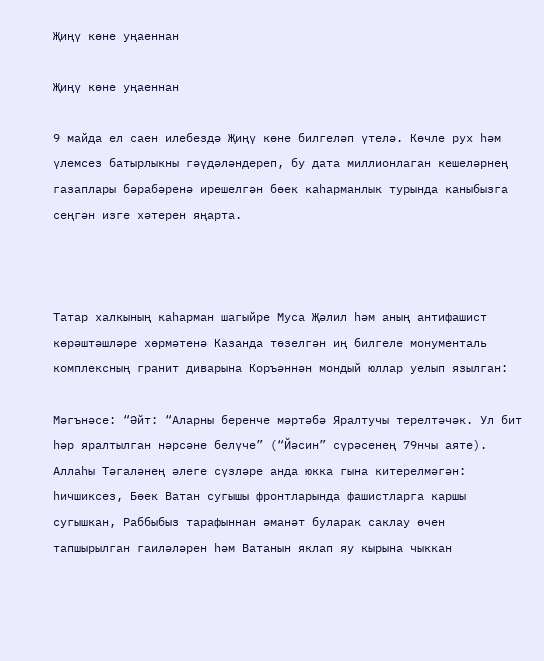Җиңү көне уңаеннан

Җиңү көне уңаеннан

9 майда ел саен илебездә Җиңү көне билгеләп үтелә. Көчле рух һәм үлемсез батырлыкны гәүдәләндереп, бу дата миллионлаган кешеләрнең газаплары бәрабәренә ирешелгән бөек каһарманлык турында каныбызга сеңгән изге хәтерен яңарта.



Татар халкының каһарман шагыйре Муса Җәлил һәм аның антифашист көрәштәшләре хөрмәтенә Казанда төзелгән иң билгеле монументаль комплексның гранит диварына Коръәннән мондый юллар уелып язылган:

Мәгънәсе: “Әйт: “Аларны беренче мәртәбә Яралтучы терелтәчәк. Ул бит һәр яралтылган нәрсәне белүче” (“Йәсин” сүрәсенең 79нчы аяте). Аллаһы Тәгаләнең әлеге сүзләре анда юкка гына китерелмәгән: һичшиксез, Бөек Ватан сугышы фронтларында фашистларга каршы сугышкан, Раббыбыз тарафыннан әманәт буларак саклау өчен тапшырылган гаиләләрен һәм Ватанын яклап яу кырына чыккан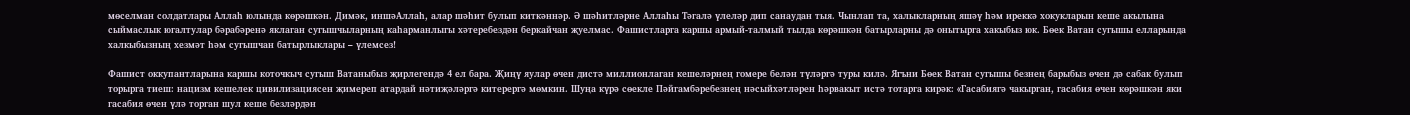мөселман солдатлары Аллаһ юлында көрәшкән. Димәк, иншәАллаһ, алар шәһит булып киткәннәр. Ә шәһитләрне Аллаһы Тәгалә үлеләр дип санаудан тыя. Чынлап та, халыкларның яшәү һәм иреккә хокукларын кеше акылына сыймаслык югалтулар бәрабәренә яклаган сугышчыларның каһарманлыгы хәтеребездән беркайчан җуелмас. Фашистларга каршы армый-талмый тылда көрәшкән батырларны дә онытырга хакыбыз юк. Бөек Ватан сугышы елларында халкыбызның хезмәт һәм сугышчан батырлыклары – үлемсез!

Фашист оккупантларына каршы коточкыч сугыш Ватаныбыз җирлегендә 4 ел бара. Җиңү яулар өчен дистә миллионлаган кешеләрнең гомере белән түләргә туры килә. Ягъни Бөек Ватан сугышы безнең барыбыз өчен дә сабак булып торырга тиеш: нацизм кешелек цивилизациясен җимереп атардай нәтиҗәләргә китерергә мөмкин. Шуңа күрә сөекле Пәйгамбәребезнең нәсыйхәтләрен һәрвакыт истә тотарга кирәк: «Гасабиягә чакырган, гасабия өчен көрәшкән яки гасабия өчен үлә торган шул кеше безләрдән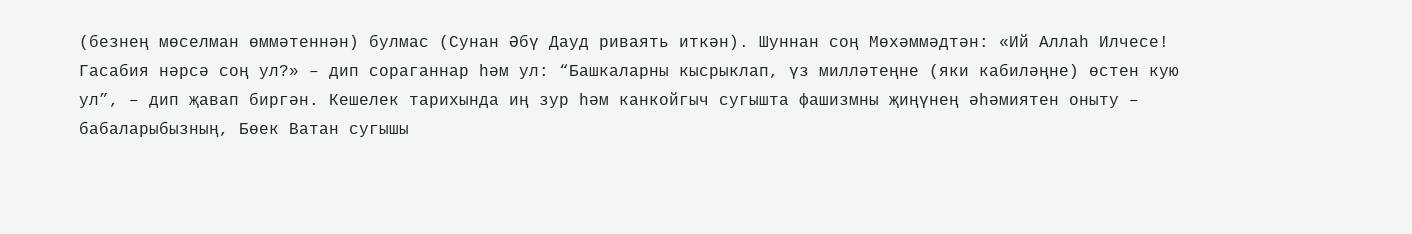(безнең мөселман өммәтеннән) булмас (Сунан Әбү Дауд риваять иткән). Шуннан соң Мөхәммәдтән: «Ий Аллаһ Илчесе! Гасабия нәрсә соң ул?» – дип сораганнар һәм ул: “Башкаларны кысрыклап, үз милләтеңне (яки кабиләңне) өстен кую ул”, – дип җавап биргән. Кешелек тарихында иң зур һәм канкойгыч сугышта фашизмны җиңүнең әһәмиятен оныту – бабаларыбызның, Бөек Ватан сугышы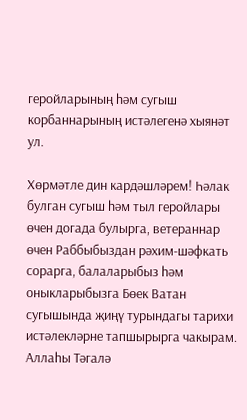геройларының һәм сугыш корбаннарының истәлегенә хыянәт ул.

Хөрмәтле дин кардәшләрем! Һәлак булган сугыш һәм тыл геройлары өчен догада булырга, ветераннар өчен Раббыбыздан рәхим-шәфкать сорарга, балаларыбыз һәм оныкларыбызга Бөек Ватан сугышында җиңү турындагы тарихи истәлекләрне тапшырырга чакырам. Аллаһы Тәгалә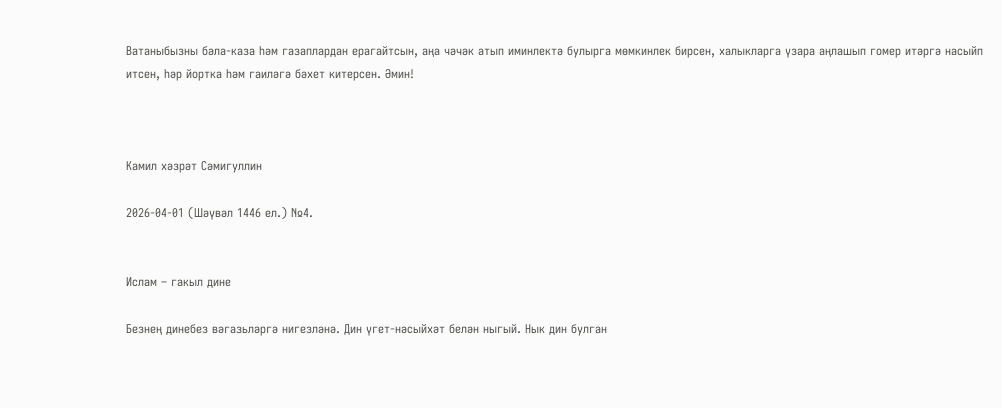Ватаныбызны бәла-каза һәм газаплардан ерагайтсын, аңа чәчәк атып иминлектә булырга мөмкинлек бирсен, халыкларга үзара аңлашып гомер итәргә насыйп итсен, һәр йортка һәм гаиләгә бәхет китерсен. Әмин!



Камил хәзрәт Сәмигуллин

2026-04-01 (Шәүвәл 1446 ел.) №4.


Ислам – гакыл дине

Безнең динебез вәгазьләргә нигезләнә. Дин үгет-нәсыйхәт белән ныгый. Нык дин булган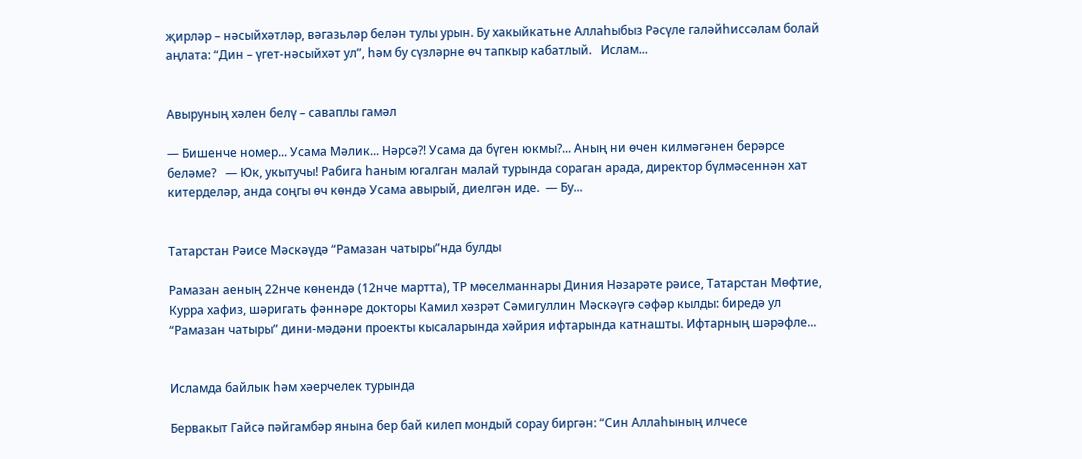җирләр – нәсыйхәтләр, вәгазьләр белән тулы урын. Бу хакыйкатьне Аллаһыбыз Рәсүле галәйһиссәлам болай аңлата: “Дин – үгет-нәсыйхәт ул”, һәм бу сүзләрне өч тапкыр кабатлый.   Ислам...


Авыруның хәлен белү – саваплы гамәл

— Бишенче номер... Усама Мәлик... Нәрсә?! Усама да бүген юкмы?... Аның ни өчен килмәгәнен берәрсе беләме?   — Юк, укытучы! Рабига һаным югалган малай турында сораган арада, директор бүлмәсеннән хат китерделәр, анда соңгы өч көндә Усама авырый, диелгән иде.  — Бу...


Татарстан Рәисе Мәскәүдә “Рамазан чатыры”нда булды

Рамазан аеның 22нче көнендә (12нче мартта), ТР мөселманнары Диния Нәзарәте рәисе, Татарстан Мөфтие, Курра хафиз, шәригать фәннәре докторы Камил хәзрәт Сәмигуллин Мәскәүгә сәфәр кылды: биредә ул “Рамазан чатыры” дини-мәдәни проекты кысаларында хәйрия ифтарында катнашты. Ифтарның шәрәфле...


Исламда байлык һәм хәерчелек турында

Бервакыт Гайсә пәйгамбәр янына бер бай килеп мондый сорау биргән: “Син Аллаһының илчесе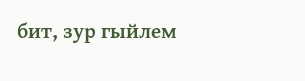бит, зур гыйлем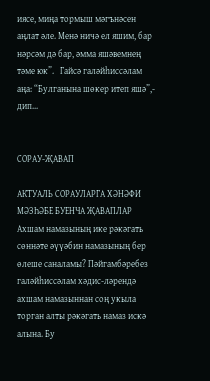иясе, миңа тормыш мәгънәсен аңлат әле. Менә ничә ел яшим, бар нәрсәм дә бар, әмма яшәвемнең тәме юк”.   Гайсә галәйһиссәлам аңа: “Булганына шөкер итеп яшә”,- дип...


СОРАУ-ҖАВАП

АКТУАЛЬ СОРАУЛАРГА ХӘНӘФИ МӘЗҺӘБЕ БУЕНЧА ҖАВАПЛАР     Ахшам намазының ике рәкәгать сөннәте әүүәбин намазының бер өлеше саналамы? Пәйгамбәребез галәйһиссәлам хәдис-ләрендә ахшам намазыннан соң укыла торган алты рәкәгать намаз искә алына. Бу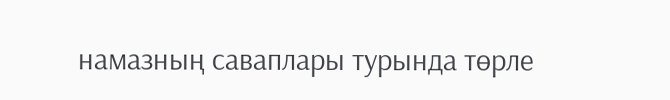намазның саваплары турында төрле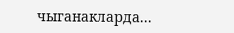чыганакларда...